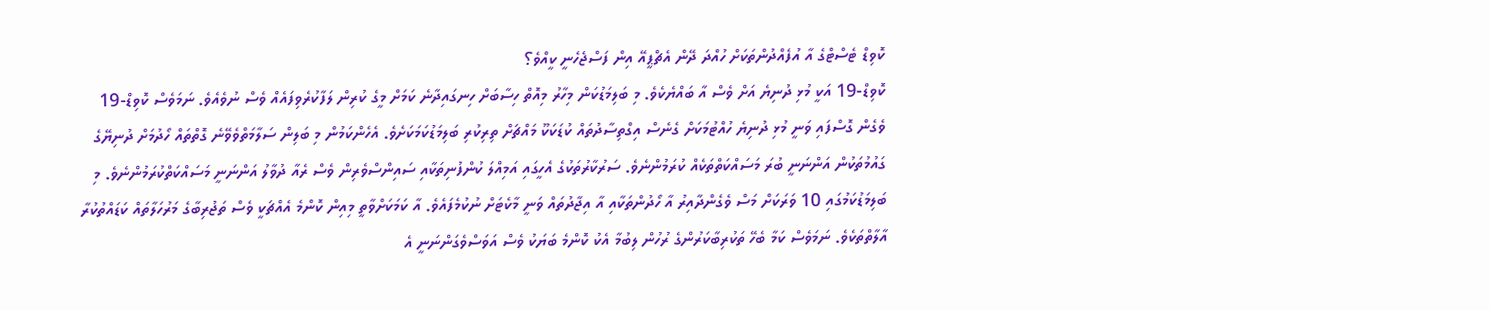ކޮވިޑް ޓެސްޓްގެ އާ އުފެއްދުންތަކަށް ހުއްދަ ދޭން އެޗްޕީއޭ އިން ފަސްޖެހެނީ ކީއްވެ؟
ކޮވިޑް-19 އަކީ މުޅި ދުނިޔެ އަށް ވެސް އާ ބައްޔެކެވެ. މި ބަލިމަޑުކަން މިހާރު މިއޮތް ހިސާބަށް ހިނގައިދާނެ ކަމަށް މީގެ ކުރިން ލަފާކުރެވިފައެއް ވެސް ނުވެއެވެ. ނަމަވެސް ކޮވިޑް-19 ވެގެން ގޮސްފައި ވަނީ މުޅި ދުނިޔެ ހުއްޓުމަކަށް ގެނެސް އިގްތިސާދުތައް ކުޑަކަކޫ މައްޗަށް ތިރިކުރި ބަލިމަޑުކަމަކަށެވެ. އެހެންކަމުން މި ބަލިން ސަލާމަތްވެވޭނެ ގޮތްތައް ހޯދުމަށް ދުނިޔޭގެ ގައުމުތަކުން އަންނަނީ ބުރަ މަސައްކަތްތަކެއް ކުރަމުންނެވެ. ސަރުކާރުތަކުގެ އެހީގައި އަމިއްލަ ކުންފުނިތަކާއި ސައިންސްވެރިން ވެސް ރެއާ ދުވާލު އަންނަނީ މަސައްކަތްކުރަމުންނެވެ. މި ބަލިމަޑުކަމުގައި 10 ވަރަކަށް މަސް ވެގެންދާއިރު އާ ހޯދުންތަކާއި އާ އިޖާދުތައް ވަނީ މާކެޓަށް ނުކުމެފައެވެ. އާ ކަމަކަށްވާތީ މިއިން ކޮންމެ އެއްޗަކީ ވެސް ތަޖުރިބާގެ މަރުހަލާތައް ކަޑައްތުކުރާ އާލާތްތަކެވެ. ނަމަވެސް ކަމާ ބެހޭ ތަކުރިބާކަރުންގެ ރުހުން ލިބުމާ އެކު ކޮންމެ ބަޔަކު ވެސް އަވަސްވެގަންނަނީ އެ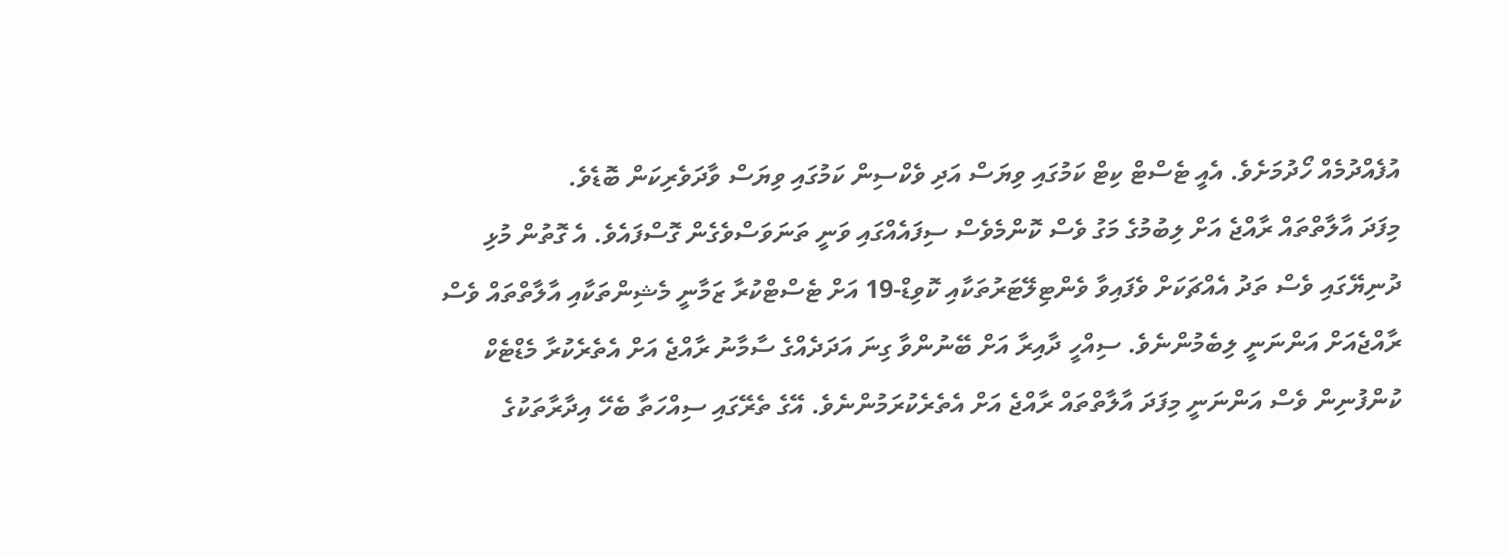އުފެއްދުމެއް ހޯދުމަށެވެ. އެއީ ޓެސްޓް ކިޓް ކަމުގައި ވިޔަސް އަދި ވެކްސިން ކަމުގައި ވިޔަސް ވާދަވެރިކަން ބޮޑެވެ.
މިފަދަ އާލާތްތައް ރާއްޖެ އަށް ލިބުމުގެ މަގު ވެސް ކޮންމެވެސް ސިފައެއްގައި ވަނީ ތަނަވަސްވެގެން ގޮސްފައެވެ. އެ ގޮތުން މުޅި ދުނިޔޭގައި ވެސް ތަދު އެއްޗަކަށް ވެފައިވާ ވެންޓިލޭޓަރުތަކާއި ކޮވިޑް-19 އަށް ޓެސްޓްކުރާ ޒަމާނީ މެޝިންތަކާއި އާލާތްތައް ވެސް ރާއްޖެއަށް އަންނަނީ ލިބެމުންނެވެ. ސިއްހީ ދާއިރާ އަށް ބޭނުންވާ ގިނަ އަދަދެއްގެ ސާމާނު ރާއްޖެ އަށް އެތެރެކުރާ މެޑްޓެކް ކުންފުނިން ވެސް އަންނަނީ މިފަދަ އާލާތްތައް ރާއްޖެ އަށް އެތެރެކުރަމުންނެވެ. އޭގެ ތެރޭގައި ސިއްހަތާ ބެހޭ އިދާރާތަކުގެ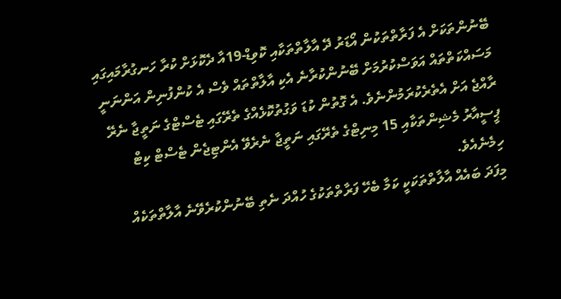ބޭނުންތަކަށް އެ ފަރާތްތަކުން އޯޑަރު ދޭ އާލާތްތަކާއި ކޮވިޑް-19އާ ދެކޮޅަށް ކުރާ ހަނގުރާމައިގައި މަސައްކަތްތައް އަވަސްކުރުމަށް ބޭނުންކުރާނެ އެކި އާލާތްތައް ވެސް އެ ކުންފުނިން އަންނަނީ ރާއްޖެ އަށް އެތެރެކުރަމުންނެވެ. އެ ގޮތުން ކުޑަ ވަގުތުކޮޅެއްގެ ތެރޭގައި ޓެސްޓްގެ ނަތީޖާ ނެރޭ ޕީސީއާރު މެޝިންތަކާއި 15 މިނިޓްގެ ތެރޭގައި ނަތީޖާ ނެރެވޭ އެންޓިޖެން ޓެސްޓް ކިޓް ހިމެނެއެވެ.
މިފަދަ ބައެއް އާލާތްތަކަކީ ކަމާ ބެހޭ ފަރާތްތަކުގެ ހުއްދަ ނެތި ބޭނުންކުރެވޭނެ އާލާތްތަކެއް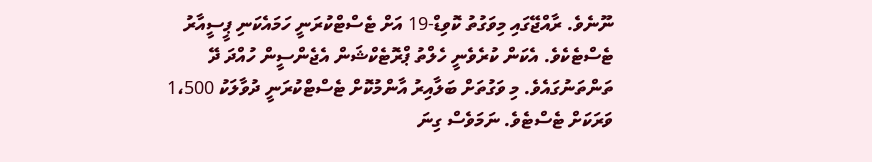ނޫނެވެ. ރާއްޖޭގައި މިވަގުތު ކޮވިޑް-19 އަށް ޓެސްޓްކުރަނީ ހަމައެކަނި ޕީސީއާރު ޓެސްޓެކެވެ. އެކަން ކުރެވެނީ ހެލްތު ޕްރޮޓެކްޝަން އެޖެންސީން ހުއްދަ ދޭ ތަންތަނުގައެވެ. މި ވަގުތަށް ބަލާއިރު އާންމުކޮށް ޓެސްޓްކުރަނީ ދުވާލަކު 1،500 ވަރަކަށް ޓެސްޓެވެ. ނަމަވެސް ގިނަ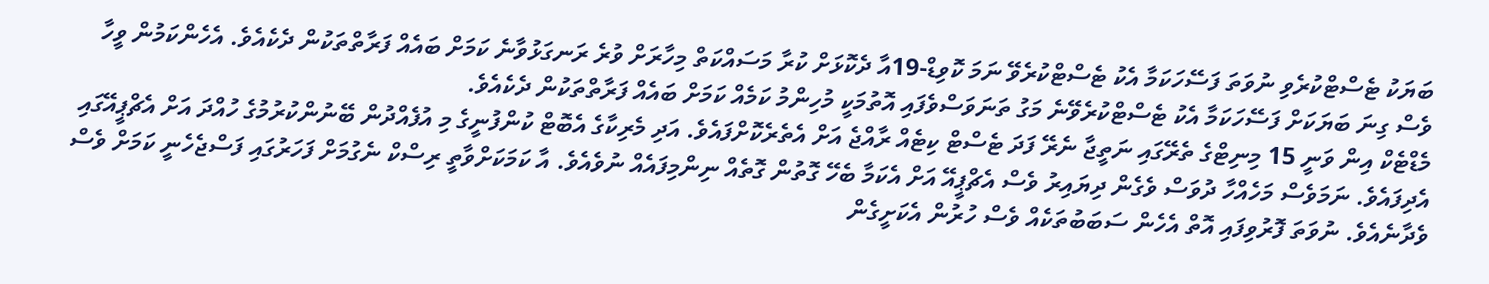ބަޔަކު ޓެސްޓްކުރެވި ނުވަތަ ފަސޭހަކަމާ އެކު ޓެސްޓްކުރެވޭ ނަމަ ކޮވިޑް-19އާ ދެކޮޅަށް ކުރާ މަސައްކަތް މިހާރަށް ވުރެ ރަނގަޅުވާނެ ކަމަށް ބައެއް ފަރާތްތަކުން ދެކެއެވެ. އެހެންކަމުން ވީހާ ވެސް ގިނަ ބަޔަކަށް ފަސޭހަކަމާ އެކު ޓެސްޓްކުރެވޭނެ މަގު ތަނަވަސްވެފައި އޮތުމަކީ މުހިންމު ކަމެއް ކަމަށް ބައެއް ފަރާތްތަކުން ދެކެއެވެ.
މެޑްޓެކް އިން ވަނީ 15 މިނިޓްގެ ތެރޭގައި ނަތީޖާ ނެރޭ ފަދަ ޓެސްޓް ކިޓެއް ރާއްޖެ އަށް އެތެރެކޮށްފައެވެ. އަދި މެރިކާގެ އެބޮޓް ކުންފުނީގެ މި އުފެއްދުން ބޭނުންކުރުމުގެ ހުއްދަ އަށް އެޗްޕީއޭގައި އެދިފައެވެ. ނަމަވެސް މަހެއްހާ ދުވަސް ވެގެން ދިޔައިރު ވެސް އެޗްޕީއޭ އަށް އެކަމާ ބެހޭ ގޮތުން ގޮތެއް ނިންމިފައެއް ނުވެއެވެ. އާ ކަމަކަށްވާތީ ރިސްކް ނެގުމަށް ފަހަރުގައި ފަސްޖެހެނީ ކަމަށް ވެސް ވެދާނެއެވެ. ނުވަތަ ފޮރުވިފައި އޮތް އެހެން ސަބަބުތަކެއް ވެސް ހުރުން އެކަށީގެން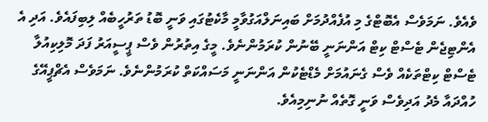ވެއެވެ. ނަމަވެސް އެބޮޓްގެ މި އުފެއްދުމަށް ބައިނަލްއަގުވާމީ މާކެޓުގައި ވަނީ ބޮޑު ތަރުހީބެއް ލިބިފައެވެ. އަދި އެ އެންޓިޖެން ޓެސްޓް ކިޓް އަންނަނީ ބޭނުން ކުރަމުންނެވެ. މީގެ އިތުރުން ވެސް ޕީސީއަރު ފަދަ މޮލިކިއުލާ ޓެސްޓް ކިޓްތަކެއް ވެސް ގެނައުމަށް މެޑްޓެކުން އަންނަނީ މަސައްކަތް ކުރަމުންނެވެ. ނަމަވެސް އެޗްޕީއޭގެ ހުއްދައާ މެދު އަދިވެސް ވަނީ ގޮތެއް ނުނިމިއެވެ.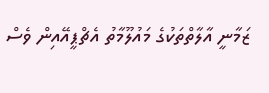ޒަމާނީ އާލާތްތަކުގެ މައުލޫމާތު އެޗްޕީއޭއިން ވެސް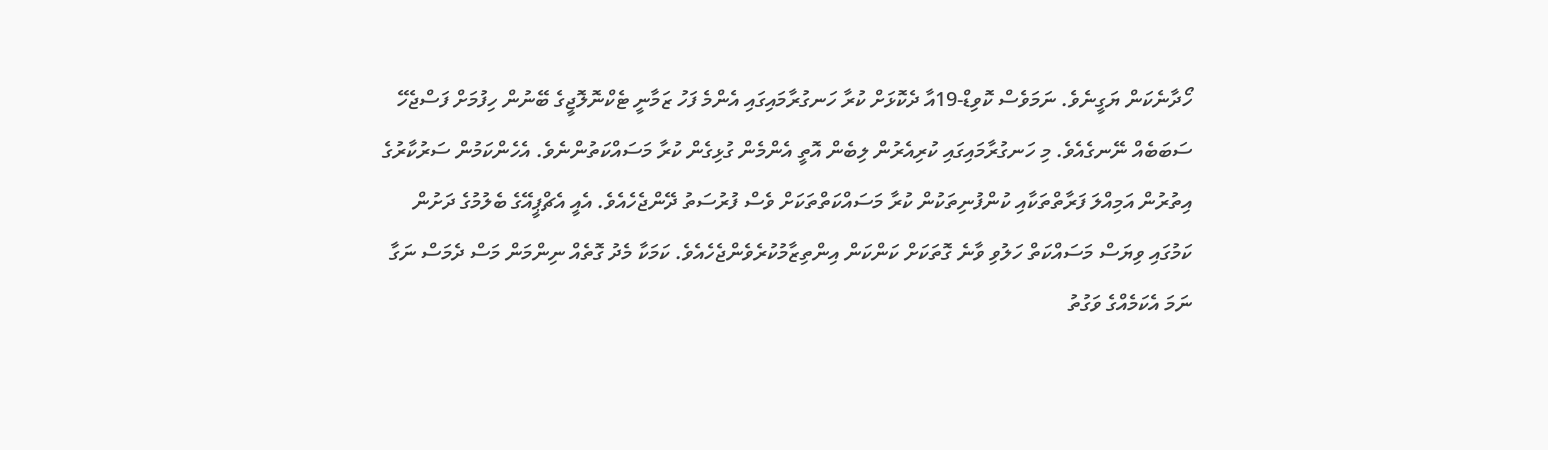ހޯދާނެކަން ޔަގީނެވެ. ނަމަވެސް ކޮވިޑް-19އާ ދެކޮޅަށް ކުރާ ހަނގުރާމައިގައި އެންމެ ފަހު ޒަމާނީ ޓެކްނޮލޮޖީގެ ބޭނުން ހިފުމަށް ފަސްޖެހޭ ސަބަބެއް ނޭނގެއެވެ. މި ހަނގުރާމައިގައި ކުރިއެރުން ލިބެން އޮތީ އެންމެން ގުޅިގެން ކުރާ މަސައްކަތުންނެވެ. އެހެންކަމުން ސަރުކާރުގެ އިތުރުން އަމިއްލަ ފަރާތްތަކާއި ކުންފުނިތަކުން ކުރާ މަސައްކަތްތަކަށް ވެސް ފުރުސަތު ދޭންޖެހެއެވެ. އެއީ އެޗްޕީއޭގެ ބެލުމުގެ ދަށުން ކަމުގައި ވިޔަސް މަސައްކަތް ހަލުވި ވާނެ ގޮތަކަށް ކަންކަން އިންތިޒާމުކުރެވެންޖެހެއެވެ. ކަމަކާ މެދު ގޮތެއް ނިންމަން މަސް ދެމަސް ނަގާ ނަމަ އެކަމެއްގެ ވަގުތު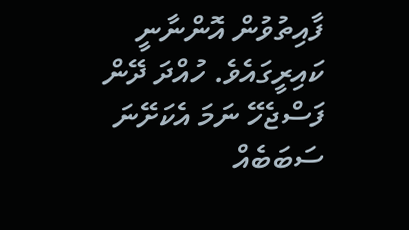ފާއިތުވުން އޮންނާނީ ކައިރީގައެވެ. ހުއްދަ ދޭން ފަސްޖެހޭ ނަމަ އެކަށޭނަ ސަބަބެއް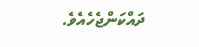ދައްކަންޖެހެއެވެ.